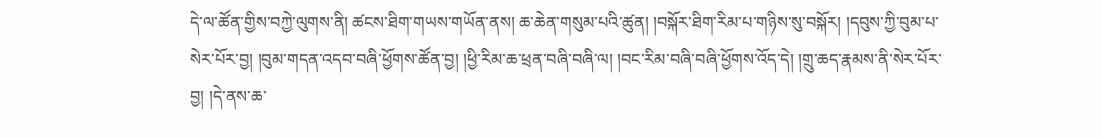དེ་ལ་ཚོན་གྱིས་བཀྱེ་ལུགས་ནི། ཚངས་ཐིག་གཡས་གཡོན་ནས། ཆ་ཆེན་གསུམ་པའི་ཚུན། །བསྐོར་ཐིག་རིམ་པ་གཉིས་སུ་བསྐོར། །དབུས་ཀྱི་བུམ་པ་སེར་པོར་བྱ། །བུམ་གདན་འདབ་བཞི་ཕྱོགས་ཚོན་བྱ། །ཕྱི་རིམ་ཆ་ཕྲན་བཞི་བཞི་ལ། །བང་རིམ་བཞི་བཞི་ཕྱོགས་འོད་དེ། །གྲུ་ཆད་རྣམས་ནི་སེར་པོར་བྱ། །དེ་ནས་ཆ་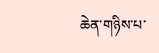ཆེན་གཉིས་པ་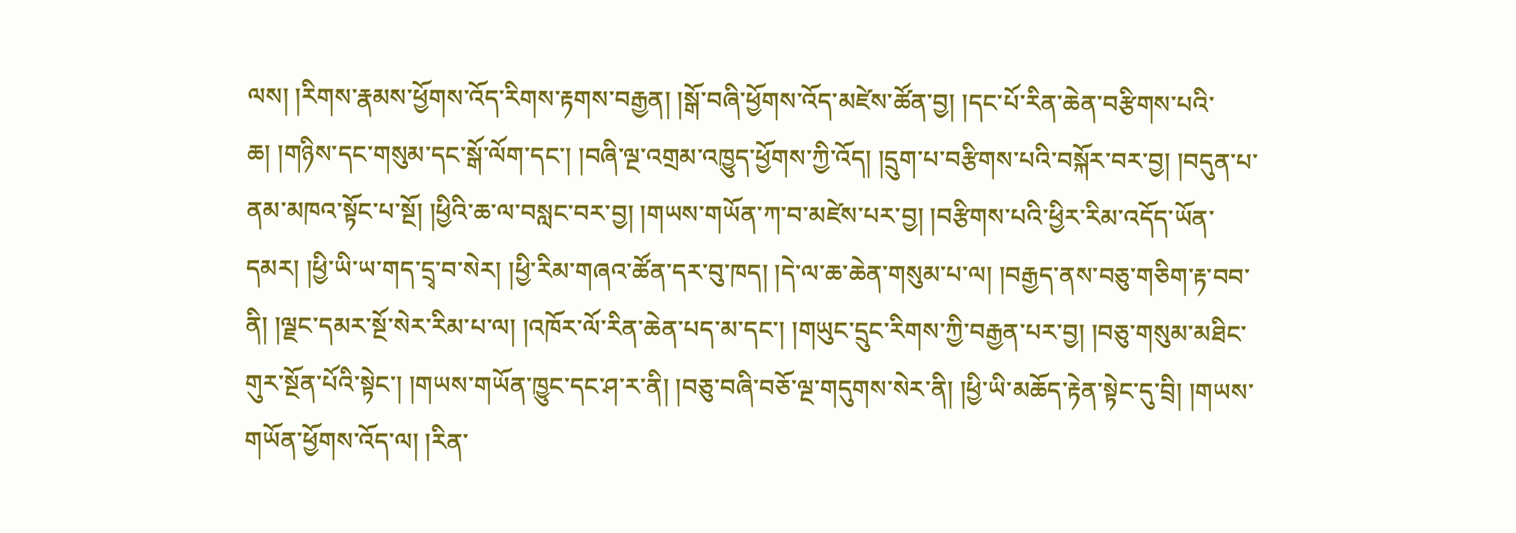ལས། །རིགས་རྣམས་ཕྱོགས་འོད་རིགས་རྟགས་བརྒྱན། །སྒོ་བཞི་ཕྱོགས་འོད་མཛེས་ཚོན་བྱ། །དང་པོ་རིན་ཆེན་བརྩིགས་པའི་ཆ། །གཉིས་དང་གསུམ་དང་སྒོ་ལོག་དང་། །བཞི་ལྔ་འགྲམ་འཁྱུད་ཕྱོགས་ཀྱི་འོད། །དྲུག་པ་བརྩིགས་པའི་བསྐོར་བར་བྱ། །བདུན་པ་ནམ་མཁའ་སྟོང་པ་སྔོ། །ཕྱིའི་ཆ་ལ་བསླང་བར་བྱ། །གཡས་གཡོན་ཀ་བ་མཛེས་པར་བྱ། །བརྩིགས་པའི་ཕྱིར་རིམ་འདོད་ཡོན་དམར། །ཕྱི་ཡི་ཡ་གད་དྲྭ་བ་སེར། །ཕྱི་རིམ་གཞའ་ཚོན་དར་བུ་ཁད། །དེ་ལ་ཆ་ཆེན་གསུམ་པ་ལ། །བརྒྱད་ནས་བཅུ་གཅིག་རྟ་བབ་ནི། །ལྗང་དམར་སྔོ་སེར་རིམ་པ་ལ། །འཁོར་ལོ་རིན་ཆེན་པད་མ་དང་། །གཡུང་དྲུང་རིགས་ཀྱི་བརྒྱན་པར་བྱ། །བཅུ་གསུམ་མཐིང་གུར་སྔོན་པོའི་སྟེང་། །གཡས་གཡོན་ཁྱུང་དང་ཤ་ར་ནི། །བཅུ་བཞི་བཅོ་ལྔ་གདུགས་སེར་ནི། །ཕྱི་ཡི་མཆོད་རྟེན་སྟེང་དུ་བྲི། །གཡས་གཡོན་ཕྱོགས་འོད་ལ། །རིན་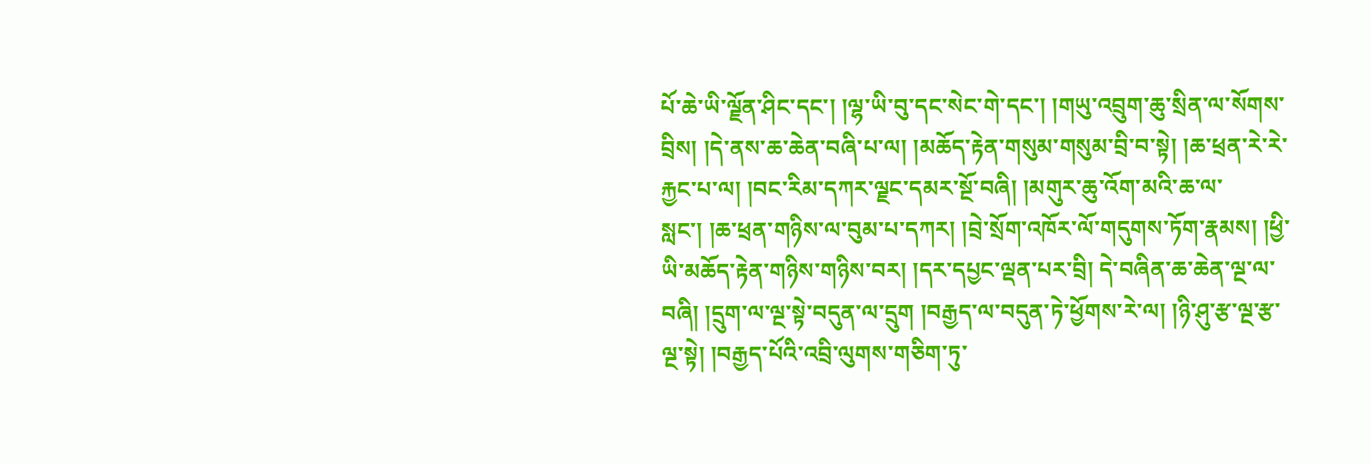པོ་ཆེ་ཡི་ལྗོན་ཤིང་དང་། །ལྷ་ཡི་བུ་དང་སེང་གེ་དང་། །གཡུ་འབྲུག་ཆུ་སྲིན་ལ་སོགས་བྲིས། །དེ་ནས་ཆ་ཆེན་བཞི་པ་ལ། །མཆོད་རྟེན་གསུམ་གསུམ་བྲི་བ་སྟེ། །ཆ་ཕྲན་རེ་རེ་རྐྱང་པ་ལ། །བང་རིམ་དཀར་ལྗང་དམར་སྔོ་བཞི། །མགུར་ཆུ་འོག་མའི་ཆ་ལ་སླང་། །ཆ་ཕྲན་གཉིས་ལ་བུམ་པ་དཀར། །བྲེ་སྲོག་འཁོར་ལོ་གདུགས་ཏོག་རྣམས། །ཕྱི་ཡི་མཆོད་རྟེན་གཉིས་གཉིས་བར། །དར་དཔྱང་ལྡན་པར་བྲི། དེ་བཞིན་ཆ་ཆེན་ལྔ་ལ་བཞི། །དྲུག་ལ་ལྔ་སྟེ་བདུན་ལ་དྲུག །བརྒྱད་ལ་བདུན་ཏེ་ཕྱོགས་རེ་ལ། །ཉི་ཤུ་རྩ་ལྔ་རྩ་ལྔ་སྟེ། །བརྒྱད་པོའི་འབྲི་ལུགས་གཅིག་ཏུ་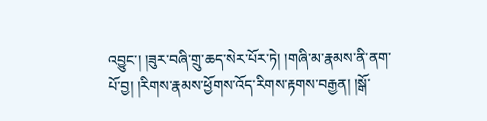འབྱུང་། །ཟུར་བཞི་གྲུ་ཆད་སེར་པོར་ཏེ། །གཞི་མ་རྣམས་ནི་ནག་པོ་བྱ། །རིགས་རྣམས་ཕྱོགས་འོད་རིགས་རྟགས་བརྒྱན། །སྒོ་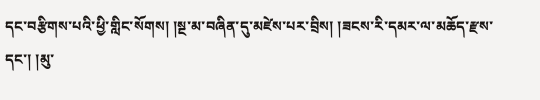དང་བརྩིགས་པའི་ཕྱི་གླིང་སོགས། །སྔ་མ་བཞིན་དུ་མཛེས་པར་བྲིས། །ཟངས་རི་དམར་ལ་མཆོད་རྫས་དང་། །མུ་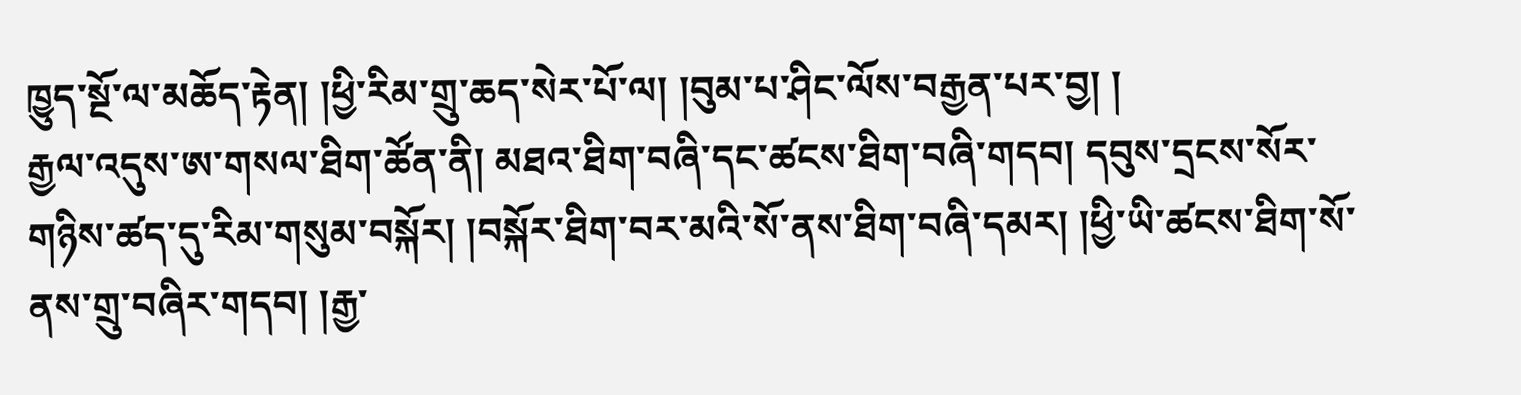ཁྱུད་སྔོ་ལ་མཆོད་རྟེན། །ཕྱི་རིམ་གྲུ་ཆད་སེར་པོ་ལ། །བུམ་པ་ཤིང་ལོས་བརྒྱན་པར་བྱ། །
རྒྱལ་འདུས་ཨ་གསལ་ཐིག་ཚོན་ནི། མཐའ་ཐིག་བཞི་དང་ཚངས་ཐིག་བཞི་གདབ། དབུས་དྲངས་སོར་གཉིས་ཚད་དུ་རིམ་གསུམ་བསྐོར། །བསྐོར་ཐིག་བར་མའི་སོ་ནས་ཐིག་བཞི་དམར། །ཕྱི་ཡི་ཚངས་ཐིག་སོ་ནས་གྲུ་བཞིར་གདབ། །རྒྱ་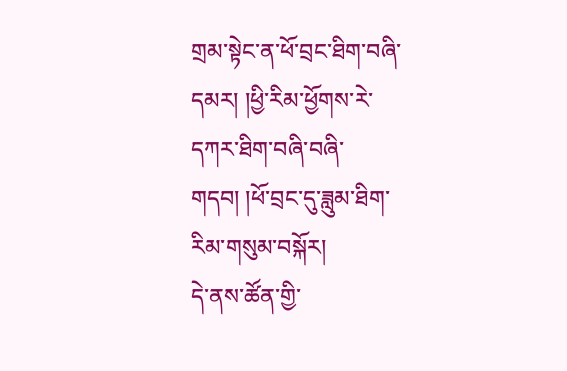གྲམ་སྟེང་ན་ཕོ་བྲང་ཐིག་བཞི་དམར། །ཕྱི་རིམ་ཕྱོགས་རེ་དཀར་ཐིག་བཞི་བཞི་གདབ། །ཕོ་བྲང་དུ་ཟླུམ་ཐིག་རིམ་གསུམ་བསྐོར།
དེ་ནས་ཚོན་གྱི་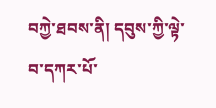བཀྱེ་ཐབས་ནི། དབུས་ཀྱི་ལྟེ་བ་དཀར་པོ་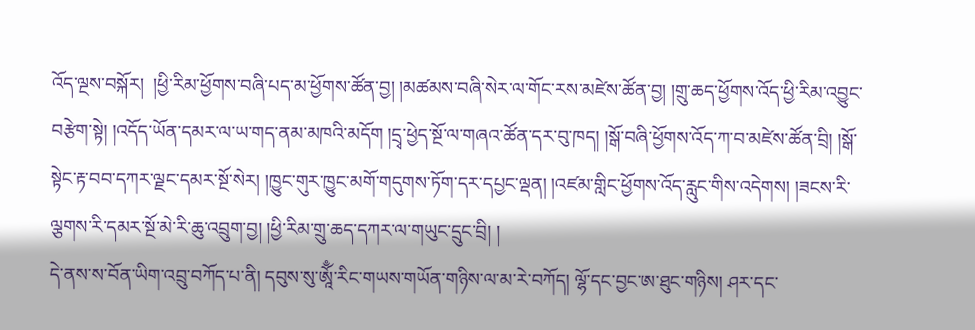འོད་ལྔས་བསྐོར།  །ཕྱི་རིམ་ཕྱོགས་བཞི་པད་མ་ཕྱོགས་ཚོན་བྱ། །མཚམས་བཞི་སེར་ལ་གོང་རས་མཛེས་ཚོན་བྱ། །གྲུ་ཆད་ཕྱོགས་འོད་ཕྱི་རིམ་འབྱུང་བརྩེག་སྟེ། །འདོད་ཡོན་དམར་ལ་ཡ་གད་ནམ་མཁའི་མདོག །དྲྭ་ཕྱེད་སྔོ་ལ་གཞའ་ཚོན་དར་བུ་ཁད། །སྒོ་བཞི་ཕྱོགས་འོད་ཀ་བ་མཛེས་ཚོན་བྲི། །སྒོ་སྟེང་རྟ་བབ་དཀར་ལྗང་དམར་སྔོ་སེར། །ཁྱུང་གུར་ཁྱུང་མགོ་གདུགས་ཏོག་དར་དཔྱང་ལྡན། །འཛམ་གླིང་ཕྱོགས་འོད་རླུང་གིས་འདེགས། །ཟངས་རི་ལྕགས་རི་དམར་སྔོ་མེ་རི་ཆུ་འབྲུག་བྱ། །ཕྱི་རིམ་གྲུ་ཆད་དཀར་ལ་གཡུང་དྲུང་བྲི། །
དེ་ནས་ས་བོན་ཡིག་འབྲུ་བཀོད་པ་ནི། དབུས་སུ་ཨཱོྃ་རིང་གཡས་གཡོན་གཉིས་ལ་མ་རེ་བཀོད། ལྷོ་དང་བྱང་ཨ་ཐུང་གཉིས། ཤར་དང་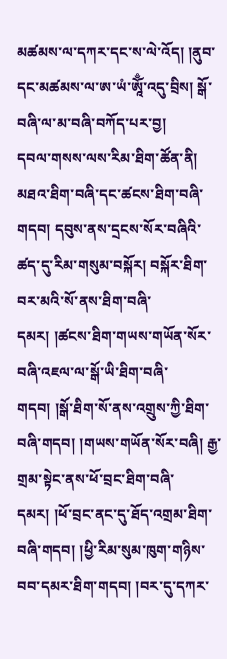མཚམས་ལ་དཀར་དང་ས་ལེ་འོད། །ནུབ་དང་མཚམས་ལ་ཨ་ཡཾ་ཨཱོྃ་འདུ་བྲིས། སྒོ་བཞི་ལ་མ་བཞི་བཀོད་པར་བྱ།
དབལ་གསས་ལས་རིམ་ཐིག་ཚོན་ནི། མཐའ་ཐིག་བཞི་དང་ཚངས་ཐིག་བཞི་གདབ། དབུས་ནས་དྲངས་སོར་བཞིའི་ཚད་དུ་རིམ་གསུམ་བསྐོར། བསྐོར་ཐིག་བར་མའི་སོ་ནས་ཐིག་བཞི་དམར། །ཚངས་ཐིག་གཡས་གཡོན་སོར་བཞི་འཇལ་ལ་སྒོ་ཡི་ཐིག་བཞི་གདབ། །སྒོ་ཐིག་སོ་ནས་འགྲུས་ཀྱི་ཐིག་བཞི་གདབ། །གཡས་གཡོན་སོར་བཞི། རྒྱ་གྲམ་སྟེང་ནས་ཕོ་བྲང་ཐིག་བཞི་དམར། །ཕོ་བྲང་ནང་དུ་ཐོད་འགྲམ་ཐིག་བཞི་གདབ། །ཕྱི་རིམ་སུམ་ཁུག་གཉིས་བབ་དམར་ཐིག་གདབ། །བར་དུ་དཀར་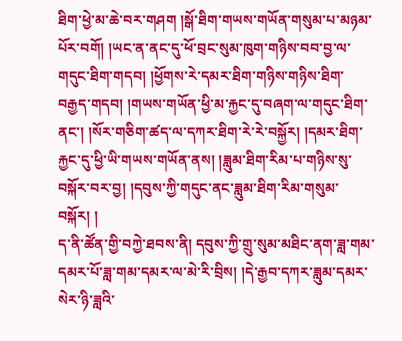ཐིག་ཕྱེ་མ་ཆེ་བར་གཤག །སྒོ་ཐིག་གཡས་གཡོན་གསུམ་པ་མཉམ་པོར་བགོ། །ཡང་ན་ནང་དུ་ཕོ་བྲང་སུམ་ཁུག་གཉིས་བབ་བྱ་ལ་གདུང་ཐིག་གདབ། །ཕྱོགས་རེ་དམར་ཐིག་གཉིས་གཉིས་ཐིག་བརྒྱད་གདབ། །གཡས་གཡོན་ཕྱི་མ་རྐྱང་དུ་བཞག་ལ་གདུང་ཐིག་ནང་། །སོར་གཅིག་ཚད་ལ་དཀར་ཐིག་རེ་རེ་བསྐྱོར། །དམར་ཐིག་རྐྱང་དུ་ཕྱི་ཡི་གཡས་གཡོན་ནས། །ཟླུམ་ཐིག་རིམ་པ་གཉིས་སུ་བསྐོར་བར་བྱ། །དབུས་ཀྱི་གདུང་ནང་ཟླུམ་ཐིག་རིམ་གསུམ་བསྐོར། །
ད་ནི་ཚོན་གྱི་བཀྱེ་ཐབས་ནི། དབུས་ཀྱི་གྲུ་སུམ་མཐིང་ནག་ཟླ་གམ་དམར་པོ་ཟླ་གམ་དམར་ལ་མེ་རི་བྲིས། །དེ་རྒྱབ་དཀར་ཟླུམ་དམར་སེར་ཉི་ཟླའི་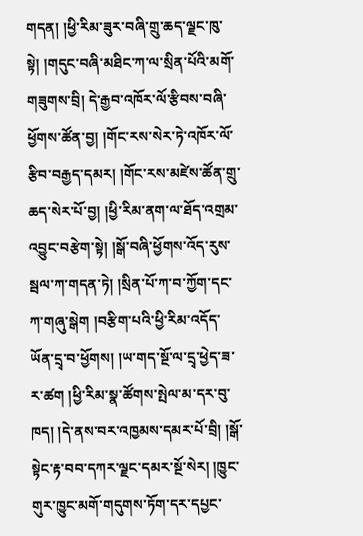གདན། །ཕྱི་རིམ་ཟུར་བཞི་གྲུ་ཆད་ལྗང་ཁུ་སྟེ། །གདུང་བཞི་མཐིང་ཀ་ལ་སྲིན་པོའི་མགོ་གཟུགས་བྲི། དེ་རྒྱབ་འཁོར་ལོ་རྩིབས་བཞི་ཕྱོགས་ཚོན་བྱ། །གོང་རས་སེར་ཏེ་འཁོར་ལོ་རྩིབ་བརྒྱད་དམར། །གོང་རས་མཛེས་ཚོན་གྲུ་ཆད་སེར་པོ་བྱ། །ཕྱི་རིམ་ནག་ལ་ཐོད་འགྲམ་འབྱུང་བརྩེག་སྟེ། །སྒོ་བཞི་ཕྱོགས་འོད་རུས་སྦལ་ཀ་གདན་ཏེ། །སྲིན་པོ་ཀ་བ་ཀྱོག་དང་ཀ་གཞུ་སྒེག །བརྩིག་པའི་ཕྱི་རིམ་འདོད་ཡོན་དྲྭ་བ་ཕྱོགས། །ཡ་གད་སྔོ་ལ་དྲྭ་ཕྱེད་ཟ་ར་ཚག །ཕྱི་རིམ་སྣ་ཚོགས་སྤེལ་མ་དར་བུ་ཁད། །དེ་ནས་བར་འཁྱམས་དམར་པོ་བྲི། །སྒོ་སྟེང་རྟ་བབ་དཀར་ལྗང་དམར་སྔོ་སེར། །ཁྱུང་གུར་ཁྱུང་མགོ་གདུགས་ཏོག་དར་དཔྱང་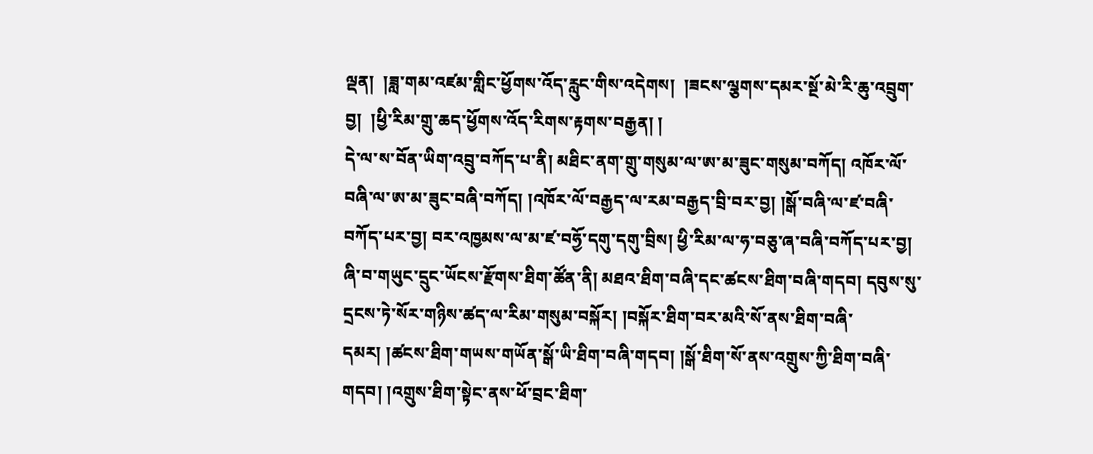ལྡན།  །ཟླ་གམ་འཛམ་གླིང་ཕྱོགས་འོད་རླུང་གིས་འདེགས།  །ཟངས་ལྕགས་དམར་སྔོ་མེ་རི་ཆུ་འབྲུག་བྱ།  །ཕྱི་རིམ་གྲུ་ཆད་ཕྱོགས་འོད་རིགས་རྟགས་བརྒྱན། །
དེ་ལ་ས་བོན་ཡིག་འབྲུ་བཀོད་པ་ནི། མཐིང་ནག་གྲུ་གསུམ་ལ་ཨ་མ་ཟུང་གསུམ་བཀོད། འཁོར་ལོ་བཞི་ལ་ཨ་མ་ཟུང་བཞི་བཀོད། །འཁོར་ལོ་བརྒྱད་ལ་རམ་བརྒྱད་བྲི་བར་བྱ། །སྒོ་བཞི་ལ་ཛ་བཞི་བཀོད་པར་བྱ། བར་འཁྱམས་ལ་མ་ཛ་བཧྱོ་དགུ་དགུ་བྲིས། ཕྱི་རིམ་ལ་ཧ་བཅུ་ཞ་བཞི་བཀོད་པར་བྱ།
ཞི་བ་གཡུང་དྲུང་ཡོངས་རྫོགས་ཐིག་ཚོན་ནི། མཐའ་ཐིག་བཞི་དང་ཚངས་ཐིག་བཞི་གདབ། དབུས་སུ་དྲངས་ཏེ་སོར་གཉིས་ཚད་ལ་རིམ་གསུམ་བསྐོར། །བསྐོར་ཐིག་བར་མའི་སོ་ནས་ཐིག་བཞི་དམར། །ཚངས་ཐིག་གཡས་གཡོན་སྒོ་ཡི་ཐིག་བཞི་གདབ། །སྒོ་ཐིག་སོ་ནས་འགྲུས་ཀྱི་ཐིག་བཞི་གདབ། །འགྲུས་ཐིག་སྟེང་ནས་ཕོ་བྲང་ཐིག་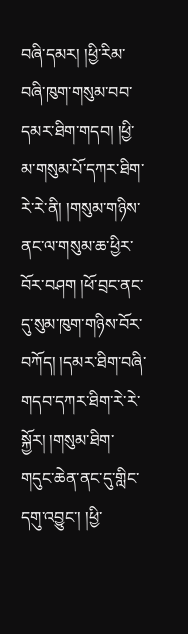བཞི་དམར། །ཕྱི་རིམ་བཞི་ཁུག་གསུམ་བབ་དམར་ཐིག་གདབ། །ཕྱི་མ་གསུམ་པོ་དཀར་ཐིག་རེ་རེ་ནི། །གསུམ་གཉིས་ནང་ལ་གསུམ་ཆ་ཕྱིར་བོར་བཤག །ཕོ་བྲང་ནང་དུ་སུམ་ཁུག་གཉིས་བོར་བཀོད། །དམར་ཐིག་བཞི་གདབ་དཀར་ཐིག་རེ་རེ་སྐྱོར། །གསུམ་ཐིག་གདུང་ཆེན་ནང་དུ་གླིང་དགུ་འབྱུང་། །ཕྱི་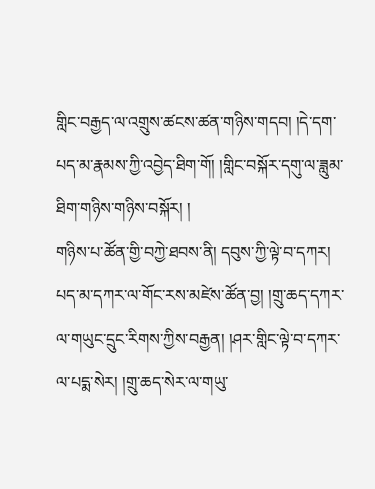གླིང་བརྒྱད་ལ་འགྲུས་ཚངས་ཚན་གཉིས་གདབ། །དེ་དག་པད་མ་རྣམས་ཀྱི་འབྱེད་ཐིག་གོ། །གླིང་བསྐོར་དགུ་ལ་ཟླུམ་ཐིག་གཉིས་གཉིས་བསྐོར། །
གཉིས་པ་ཚོན་གྱི་བཀྱེ་ཐབས་ནི། དབུས་ཀྱི་ལྟེ་བ་དཀར། པད་མ་དཀར་ལ་གོང་རས་མཛེས་ཚོན་བྱ། །གྲུ་ཆད་དཀར་ལ་གཡུང་དྲུང་རིགས་ཀྱིས་བརྒྱན། །ཤར་གླིང་ལྟེ་བ་དཀར་ལ་པདྨ་སེར། །གྲུ་ཆད་སེར་ལ་གཡུ་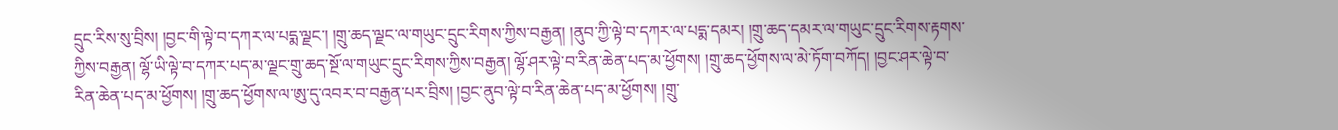དྲུང་རིས་སུ་བྲིས། །བྱང་གི་ལྟེ་བ་དཀར་ལ་པདྨ་ལྗང་། །གྲུ་ཆད་ལྗང་ལ་གཡུང་དྲུང་རིགས་ཀྱིས་བརྒྱན། །ནུབ་ཀྱི་ལྟེ་བ་དཀར་ལ་པདྨ་དམར། །གྲུ་ཆད་དམར་ལ་གཡུང་དྲུང་རིགས་རྟགས་ཀྱིས་བརྒྱན། ལྷོ་ཡི་ལྟེ་བ་དཀར་པད་མ་ལྗང་གྲུ་ཆད་སྔོ་ལ་གཡུང་དྲུང་རིགས་ཀྱིས་བརྒྱན། ལྷོ་ཤར་ལྟེ་བ་རིན་ཆེན་པད་མ་ཕྱོགས། །གྲུ་ཆད་ཕྱོགས་ལ་མེ་ཏོག་བཀོད། །བྱང་ཤར་ལྟེ་བ་རིན་ཆེན་པད་མ་ཕྱོགས། །གྲུ་ཆད་ཕྱོགས་ལ་ཨུ་དུ་འབར་བ་བརྒྱན་པར་བྲིས། །བྱང་ནུབ་ལྟེ་བ་རིན་ཆེན་པད་མ་ཕྱོགས། །གྲུ་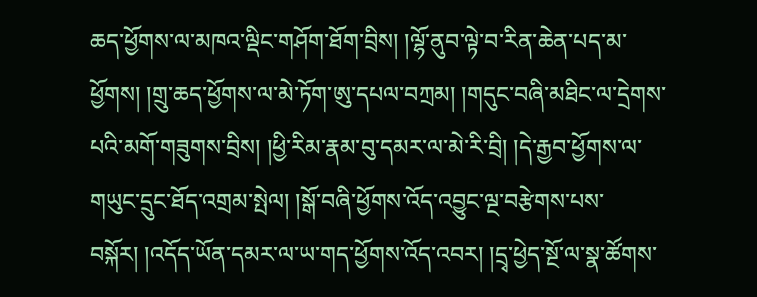ཆད་ཕྱོགས་ལ་མཁའ་ལྡིང་གཤོག་ཐོག་བྲིས། །ལྷོ་ནུབ་ལྟེ་བ་རིན་ཆེན་པད་མ་ཕྱོགས། །གྲུ་ཆད་ཕྱོགས་ལ་མེ་ཏོག་ཨུ་དཔལ་བཀྲམ། །གདུང་བཞི་མཐིང་ལ་དྲེགས་པའི་མགོ་གཟུགས་བྲིས། །ཕྱི་རིམ་རྣམ་བུ་དམར་ལ་མེ་རི་བྲི། །དེ་རྒྱབ་ཕྱོགས་ལ་གཡུང་དྲུང་ཐོད་འགྲམ་སྤེལ། །སྒོ་བཞི་ཕྱོགས་འོད་འབྱུང་ལྔ་བརྩེགས་པས་བསྐོར། །འདོད་ཡོན་དམར་ལ་ཡ་གད་ཕྱོགས་འོད་འབར། །དྲྭ་ཕྱེད་སྔོ་ལ་སྣ་ཚོགས་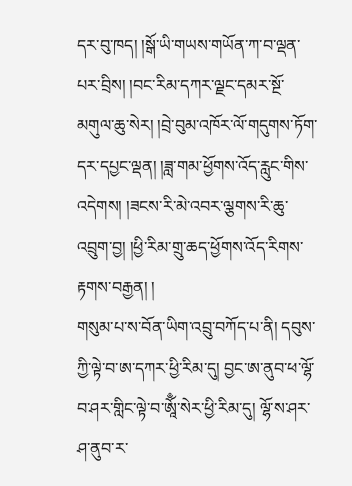དར་བུ་ཁད། །སྒོ་ཡི་གཡས་གཡོན་ཀ་བ་ལྡན་པར་བྲིས། །བང་རིམ་དཀར་ལྗང་དམར་སྔོ་མགུལ་ཆུ་སེར། །བྲེ་བུམ་འཁོར་ལོ་གདུགས་ཏོག་དར་དཔྱང་ལྡན། །ཟླ་གམ་ཕྱོགས་འོད་རླུང་གིས་འདེགས། །ཟངས་རི་མེ་འབར་ལྕགས་རི་ཆུ་འབྲུག་བྱ། །ཕྱི་རིམ་གྲུ་ཆད་ཕྱོགས་འོད་རིགས་རྟགས་བརྒྱན། །
གསུམ་པ་ས་བོན་ཡིག་འབྲུ་བཀོད་པ་ནི། དབུས་ཀྱི་ལྟེ་བ་ཨ་དཀར་ཕྱི་རིམ་དུ། བྱང་ཨ་ནུབ་ཕ་ལྷོ་བ་ཤར་གླིང་ལྟེ་བ་ཨཱོྃ་སེར་ཕྱི་རིམ་དུ། ལྷོ་ས་ཤར་ཤ་ནུབ་ར་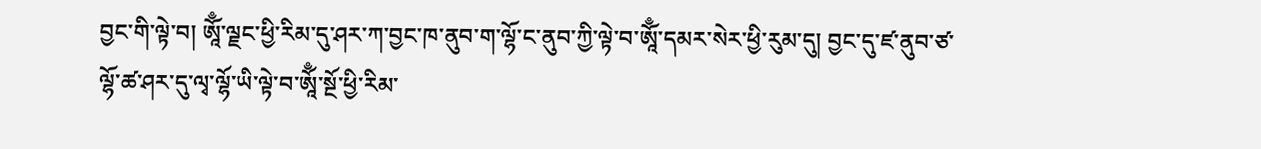བྱང་གི་ལྟེ་བ། ཨཱོྃ་ལྗང་ཕྱི་རིམ་དུ་ཤར་ཀ་བྱང་ཁ་ནུབ་ག་ལྷོ་ང་ནུབ་ཀྱི་ལྟེ་བ་ཨཱོྃ་དམར་སེར་ཕྱི་རུམ་དུ། བྱང་དུ་ཛ་ནུབ་ཙ་ལྷོ་ཚ་ཤར་དུ་ལྭ་ལྷོ་ཡི་ལྟེ་བ་ཨཱོྃ་སྔོ་ཕྱི་རིམ་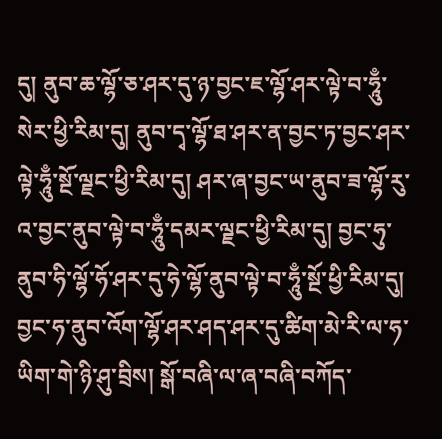དུ། ནུབ་ཆ་ལྷོ་ཅ་ཤར་དུ་ཉ་བྱང་ཇ་ལྷོ་ཤར་ལྟེ་བ་ཧཱུྃ་སེར་ཕྱི་རིམ་དུ། ནུབ་དྭ་ལྷོ་ཐ་ཤར་ན་བྱང་ཏ་བྱང་ཤར་ལྟེ་ཧཱུྃ་སྔོ་ལྗང་ཕྱི་རིམ་དུ། ཤར་ཞ་བྱང་ཡ་ནུབ་ཟ་ལྷོ་རུ་འ་བྱང་ནུབ་ལྟེ་བ་ཧཱུྃ་དམར་ལྗང་ཕྱི་རིམ་དུ། བྱང་ཧུ་ནུབ་ཧི་ལྷོ་ཧོ་ཤར་དུ་ཧེ་ལྷོ་ནུབ་ལྟེ་བ་ཧཱུྃ་སྔོ་ཕྱི་རིམ་དུ། བྱང་ཧ་ནུབ་འོག་ལྷོ་ཤར་ཤད་ཤར་དུ་ཚིག་མེ་རི་ལ་ཧ་ཡིག་གེ་ཉི་ཤུ་བྲིས། སྒོ་བཞི་ལ་ཞ་བཞི་བཀོད་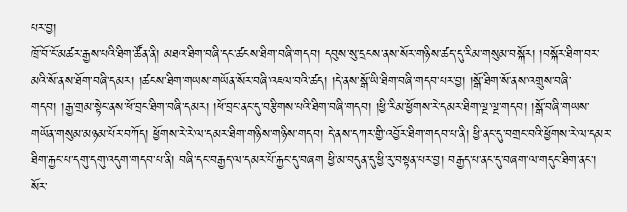པར་བྱ།
ཁྲོ་བོ་ངོ་མཚར་རྒྱས་པའི་ཐིག་ཚོན་ནི། མཐའ་ཐིག་བཞི་དང་ཚངས་ཐིག་བཞི་གདབ། དབུས་སུ་དྲངས་ནས་སོར་གཉིས་ཚད་དུ་རིམ་གསུམ་བསྐོར། །བསྐོར་ཐིག་བར་མའི་སོ་ནས་ཐོག་བཞི་དམར། །ཚངས་ཐིག་གཡས་གཡོན་སོར་བཞི་འཇལ་བའི་ཚད། །དེ་ནས་སྒོ་ཡི་ཐིག་བཞི་གདབ་པར་བྱ། །སྒོ་ཐིག་སོ་ནས་འགྲུས་བཞི་གདབ། །རྒྱ་གྲམ་སྟེང་ནས་ཕོ་བྲང་ཐིག་བཞི་དམར། །ཕོ་བྲང་ནང་དུ་བརྩིགས་པའི་ཐིག་བཞི་གདབ། །ཕྱི་རིམ་ཕྱོགས་རེ་དམར་ཐིག་ལྔ་ལྔ་གདབ། །སྒོ་བཞི་གཡས་གཡོན་གསུམ་མཉམ་པོར་བཀོད། ཕྱོགས་རེ་རེ་ལ་དམར་ཐིག་གཉིས་གཉིས་གདབ། དེ་ནས་དཀར་གྱི་འབྱོར་ཐིག་གདབ་པ་ནི། ཕྱི་ནང་དུ་བགྲང་བའི་ཕྱོགས་རེ་ལ་དམར་ཐིག་རྐྱང་པ་དགུ་དགུ་འདུག་གདབ་པ་ནི། བཞི་དང་བརྒྱད་ལ་དམར་པོ་རྐྱང་དུ་བཞག ཕྱི་མ་བདུན་དུ་ཕྱི་རུ་བསྟན་པར་བྱ། བརྒྱད་པ་ནང་དུ་བཞག་ལ་གདུང་ཐིག་ནང་། སོར་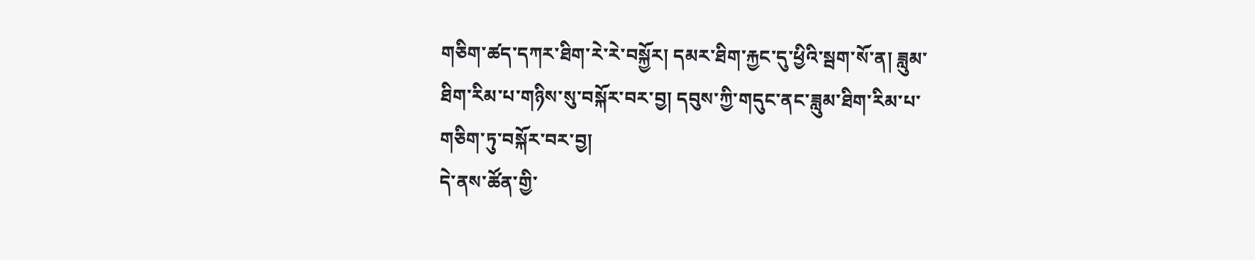གཅིག་ཚད་དཀར་ཐིག་རེ་རེ་བསྐྱོར། དམར་ཐིག་རྐྱང་དུ་ཕྱིའི་སྦག་སོ་ན། ཟླུམ་ཐིག་རིམ་པ་གཉིས་སུ་བསྐོར་བར་བྱ། དབུས་ཀྱི་གདུང་ནང་ཟླུམ་ཐིག་རིམ་པ་གཅིག་ཏུ་བསྐོར་བར་བྱ།
དེ་ནས་ཚོན་གྱི་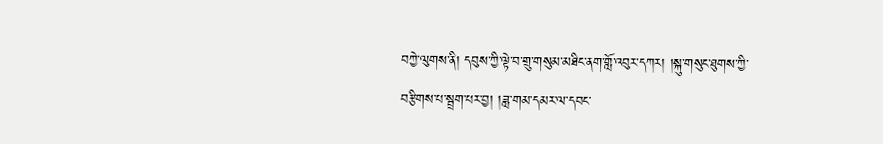བཀྱེ་ལུགས་ནི། དབུས་ཀྱི་ལྟེ་བ་གྲུ་གསུམ་མཐིང་ནག་གློ་འབུར་དཀར། །སྐུ་གསུང་ཐུགས་ཀྱི་བརྩིགས་པ་སྦྲག་པར་བྱ། །ཟླ་གམ་དམར་ལ་དབང་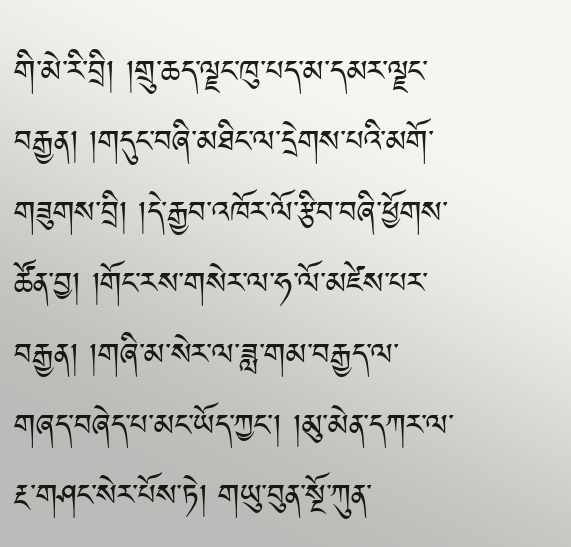གི་མེ་རི་བྲི། །གྲུ་ཆད་ལྗང་ཁུ་པད་མ་དམར་ལྗང་བརྒྱན། །གདུང་བཞི་མཐིང་ལ་དྲེགས་པའི་མགོ་གཟུགས་བྲི། །དེ་རྒྱབ་འཁོར་ལོ་རྩིབ་བཞི་ཕྱོགས་ཚོན་བྱ། །གོང་རས་གསེར་ལ་ཧ་ལོ་མཛེས་པར་བརྒྱན། །གཞི་མ་སེར་ལ་ཟླ་གམ་བརྒྱད་ལ་གཞད་བཞེད་པ་མང་ཡོད་ཀྱང་། །མུ་མེན་དཀར་ལ་རྔ་གཤང་སེར་པོས་ཏེ། གཡུ་བུན་སྔོ་ཀུན་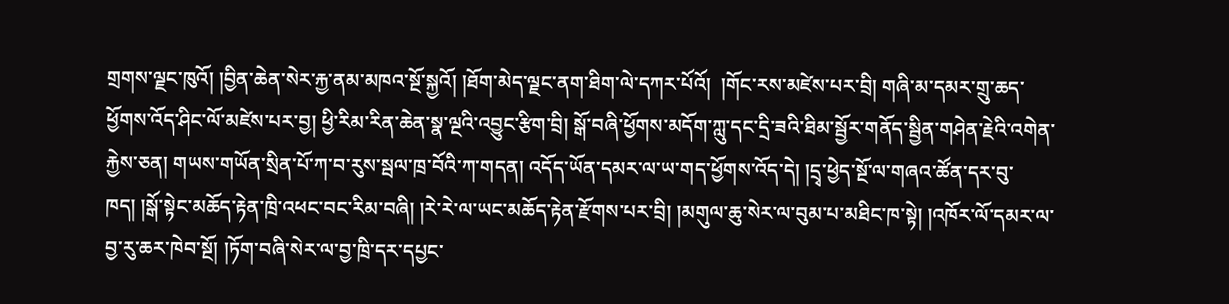གྲགས་ལྗང་ཁུའོ། །བྱིན་ཆེན་སེར་རྐྱ་ནམ་མཁའ་སྔོ་སྐྱའོ། །ཐོག་མེད་ལྗང་ནག་ཐིག་ལེ་དཀར་པོའོ།  །གོང་རས་མཛེས་པར་བྲི། གཞི་མ་དམར་གྲུ་ཆད་ཕྱོགས་འོད་ཤིང་ལོ་མཛེས་པར་བྱ། ཕྱི་རིམ་རིན་ཆེན་སྣ་ལྔའི་འབྱུང་རྩིག་བྲི། སྒོ་བཞི་ཕྱོགས་མདོག་ཀླུ་དང་དྲི་ཟའི་ཐིམ་སྦྱོར་གནོད་སྦྱིན་གཤེན་རྗེའི་འགེན་རྐྱེས་ཅན། གཡས་གཡོན་སྲིན་པོ་ཀ་བ་རུས་སྦལ་ཁྲ་བོའི་ཀ་གདན། འདོད་ཡོན་དམར་ལ་ཡ་གད་ཕྱོགས་འོད་དེ། །དྲྭ་ཕྱེད་སྔོ་ལ་གཞའ་ཚོན་དར་བུ་ཁད། །སྒོ་སྟེང་མཆོད་རྟེན་ཁྲི་འཕང་བང་རིམ་བཞི། །རེ་རེ་ལ་ཡང་མཆོད་རྟེན་རྫོགས་པར་བྲི། །མགུལ་ཆུ་སེར་ལ་བུམ་པ་མཐིང་ཁ་སྟེ། །འཁོར་ལོ་དམར་ལ་བྱ་རུ་ཆར་ཁེབ་སྔོ། །ཏོག་བཞི་སེར་ལ་བྱ་ཁྲི་དར་དཔྱང་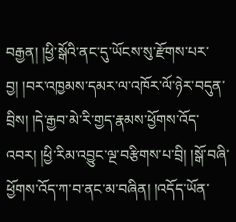བརྒྱན། །ཕྱི་སྒོའི་ནང་དུ་ཡོངས་སུ་རྫོགས་པར་བྱ། །བར་འཁྱམས་དམར་ལ་འཁོར་ལོ་ཉེར་བདུན་བྲིས། །དེ་རྒྱབ་མེ་རི་གྱད་རྣམས་ཕྱོགས་འོད་འབར། །ཕྱི་རིམ་འབྱུང་ལྔ་བརྩིགས་པ་བྲི། །སྒོ་བཞི་ཕྱོགས་འོད་ཀ་བ་ནང་མ་བཞིན། །འདོད་ཡོན་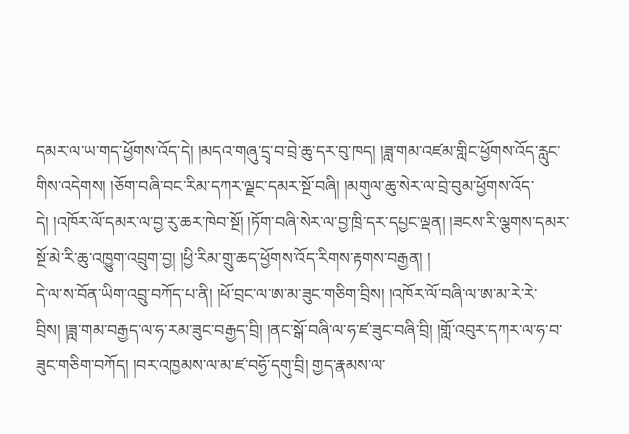དམར་ལ་ཡ་གད་ཕྱོགས་འོད་དེ། །མདའ་གཞུ་དྲྭ་བ་བྲེ་ཆུ་དར་བུ་ཁད། །ཟླ་གམ་འཛམ་གླིང་ཕྱོགས་འོད་རླུང་གིས་འདེགས། །ཅོག་བཞི་བང་རིམ་དཀར་ལྗང་དམར་སྔོ་བཞི། །མགུལ་ཆུ་སེར་ལ་བྲེ་བུམ་ཕྱོགས་འོད་དེ། །འཁོར་ལོ་དམར་ལ་བྱ་རུ་ཆར་ཁེབ་སྔོ། །ཏོག་བཞི་སེར་ལ་བྱ་ཁྲི་དར་དཔྱང་ལྡན། །ཟངས་རི་ལྕགས་དམར་སྔོ་མེ་རི་ཆུ་འཁྱུག་འབྲུག་བྱ། །ཕྱི་རིམ་གྲུ་ཆད་ཕྱོགས་འོད་རིགས་རྟགས་བརྒྱན། །
དེ་ལ་ས་བོན་ཡིག་འབྲུ་བཀོད་པ་ནི། །ཕོ་བྲང་ལ་ཨ་མ་ཟུང་གཅིག་བྲིས། །འཁོར་ལོ་བཞི་ལ་ཨ་མ་རེ་རེ་བྲིས། །ཟླ་གམ་བརྒྱད་ལ་ཧ་རམ་ཟུང་བརྒྱད་བྲི། །ནང་སྒོ་བཞི་ལ་ཧ་ཛ་ཟུང་བཞི་བྲི། །གློ་འབུར་དཀར་ལ་ཧ་བ་ཟུང་གཅིག་བཀོད། །བར་འཁྱམས་ལ་མ་ཛ་བཧྱོ་དགུ་བྲི། གྱད་རྣམས་ལ་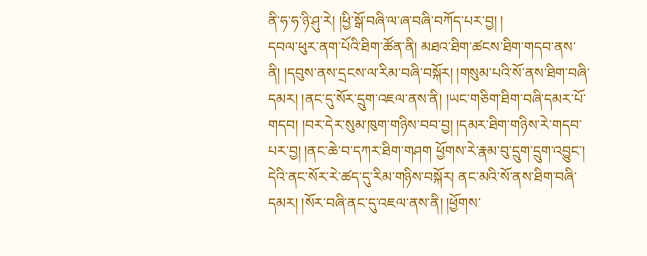ནི་ཧ་ཧ་ཉི་ཤུ་རེ། །ཕྱི་སྒོ་བཞི་ལ་ཞ་བཞི་བཀོད་པར་བྱ། །
དབལ་ཕུར་ནག་པོའི་ཐིག་ཚོན་ནི། མཐའ་ཐིག་ཚངས་ཐིག་གདབ་ནས་ནི། །དབུས་ནས་དྲངས་ལ་རིམ་བཞི་བསྐོར། །གསུམ་པའི་སོ་ནས་ཐིག་བཞི་དམར། །ནང་དུ་སོར་དྲུག་འཇལ་ནས་ནི། །ཡང་གཅིག་ཐིག་བཞི་དམར་པོ་གདབ། །བར་དེར་སུམ་ཁུག་གཉིས་བབ་བྱ། །དམར་ཐིག་གཉིས་རེ་གདབ་པར་བྱ། །ནང་ཆེ་བ་དཀར་ཐིག་གཤག ཕྱོགས་རེ་རྣམ་བུ་དྲུག་དྲུག་འབྱུང་། དེའི་ནང་སོར་རེ་ཚད་དུ་རིམ་གཉིས་བསྐོར། ནང་མའི་སོ་ནས་ཐིག་བཞི་དམར། །སོར་བཞི་ནང་དུ་འཇལ་ནས་ནི། །ཕྱོགས་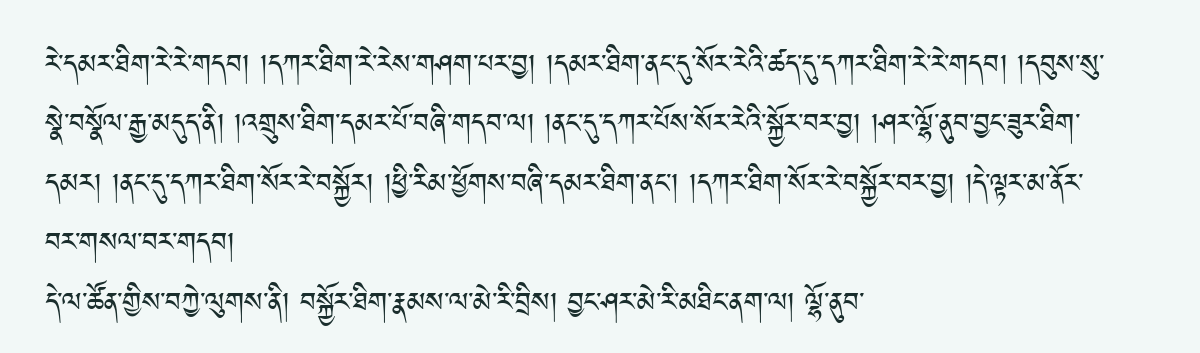རེ་དམར་ཐིག་རེ་རེ་གདབ། །དཀར་ཐིག་རེ་རེས་གཤག་པར་བྱ། །དམར་ཐིག་ནང་དུ་སོར་རེའི་ཚད་དུ་དཀར་ཐིག་རེ་རེ་གདབ། །དབུས་སུ་སྣེ་བསྣོལ་རྒྱ་མདུད་ནི། །འགྲུས་ཐིག་དམར་པོ་བཞི་གདབ་ལ། །ནང་དུ་དཀར་པོས་སོར་རེའི་སྐྱོར་བར་བྱ། །ཤར་ལྷོ་ནུབ་བྱང་ཟུར་ཐིག་དམར། །ནང་དུ་དཀར་ཐིག་སོར་རེ་བསྐྱོར། །ཕྱི་རིམ་ཕྱོགས་བཞི་དམར་ཐིག་ནང་། །དཀར་ཐིག་སོར་རེ་བསྐྱོར་བར་བྱ། །དེ་ལྟར་མ་ནོར་བར་གསལ་བར་གདབ།
དེ་ལ་ཚོན་གྱིས་བཀྱེ་ལུགས་ནི། བསྐྱོར་ཐིག་རྣམས་ལ་མེ་རི་བྲིས། བྱང་ཤར་མེ་རི་མཐིང་ནག་ལ། ལྷོ་ནུབ་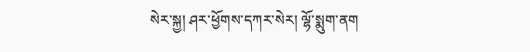སེར་སྐྱ། ཤར་ཕྱོགས་དཀར་སེར། ལྷོ་སྨུག་ནག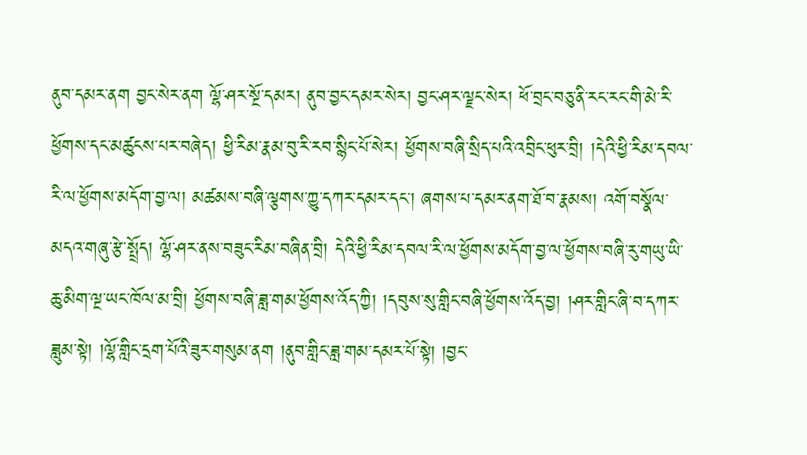ནུབ་དམར་ནག བྱང་སེར་ནག ལྷོ་ཤར་སྔོ་དམར། ནུབ་བྱང་དམར་སེར། བྱང་ཤར་ལྗང་སེར། ཕོ་བྲང་བཅུ་ནི་རང་རང་གི་མེ་རི་ཕྱོགས་དང་མཚུངས་པར་བཞེད། ཕྱི་རིམ་རྣམ་བུ་རི་རབ་སྙིང་པོ་སེར། ཕྱོགས་བཞི་སྲིད་པའི་འབྲིང་ཕུར་བྲི། །དེའི་ཕྱི་རིམ་དབལ་རི་ལ་ཕྱོགས་མདོག་བྱ་ལ། མཚམས་བཞི་ལྕགས་ཀྱུ་དཀར་དམར་དང་། ཞགས་པ་དམར་ནག་ཐོ་བ་རྣམས། འགོ་བསྣོལ་མདའ་གཞུ་རྩེ་སྤྲོད། ལྷོ་ཤར་ནས་བཟུང་རིམ་བཞིན་བྲི། དེའི་ཕྱི་རིམ་དབལ་རི་ལ་ཕྱོགས་མདོག་བྱ་ལ་ཕྱོགས་བཞི་རུ་གཡུ་ཡི་ཆུ་མིག་ལྔ་ཡང་ཁོལ་མ་བྲི། ཕྱོགས་བཞི་ཟླ་གམ་ཕྱོགས་འོད་ཀྱི། །དབུས་སུ་གླིང་བཞི་ཕྱོགས་འོད་བྱ། །ཤར་གླིང་ཞི་བ་དཀར་ཟླུམ་སྟེ། །ལྷོ་གླིང་དྲག་པོའི་ཟུར་གསུམ་ནག །ནུབ་གླིང་ཟླ་གམ་དམར་པོ་སྟེ། །བྱང་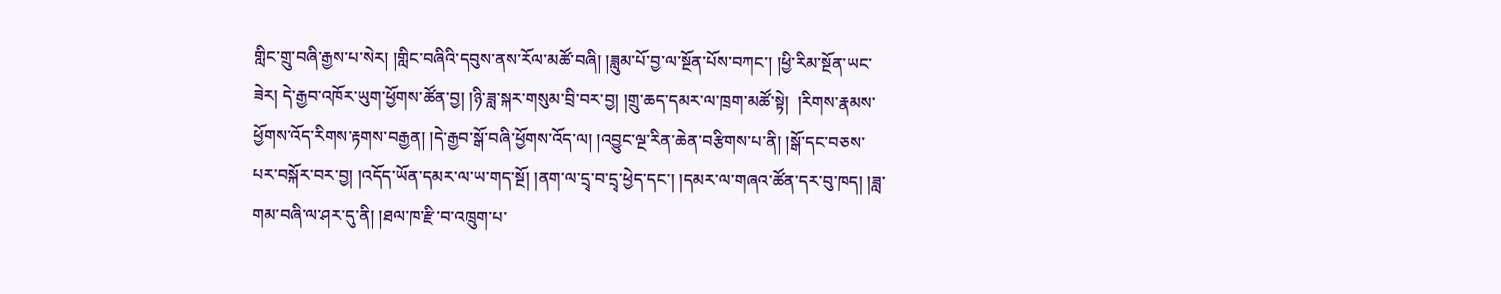གླིང་གྲུ་བཞི་རྒྱས་པ་སེར། །གླིང་བཞིའི་དབུས་ནས་རོལ་མཚོ་བཞི། །ཟླུམ་པོ་བྱ་ལ་སྔོན་པོས་བཀང་། །ཕྱི་རིམ་སྔོན་ཡང་ཟེར། དེ་རྒྱབ་འཁོར་ཡུག་ཕྱོགས་ཚོན་བྱ། །ཉི་ཟླ་སྐར་གསུམ་བྲི་བར་བྱ། །གྲུ་ཆད་དམར་ལ་ཁྲག་མཚོ་སྟེ།  །རིགས་རྣམས་ཕྱོགས་འོད་རིགས་རྟགས་བརྒྱན། །དེ་རྒྱབ་སྒོ་བཞི་ཕྱོགས་འོད་ལ། །འབྱུང་ལྔ་རིན་ཆེན་བརྩིགས་པ་ནི། །སྒོ་དང་བཅས་པར་བསྐོར་བར་བྱ། །འདོད་ཡོན་དམར་ལ་ཡ་གད་སྔོ། །ནག་ལ་དྲྭ་བ་དྲྭ་ཕྱེད་དང་། །དམར་ལ་གཞའ་ཚོན་དར་བུ་ཁད། །ཟླ་གམ་བཞི་ལ་ཤར་དུ་ནི། །ཐལ་ཁ་རྫི་བ་འཁྲུག་པ་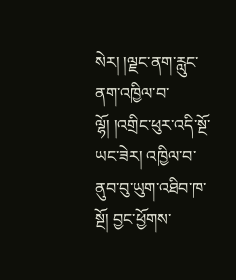སེར། །ལྗང་ནག་རླུང་ནག་འཁྱིལ་བ་ལྷོ། །འགྲིང་ཕུར་འདི་སྔོ་ཡང་ཟེར། འཁྱིལ་བ་ནུབ་བུ་ཡུག་འཐིབ་ཁ་སྔོ། བྱང་ཕྱོགས་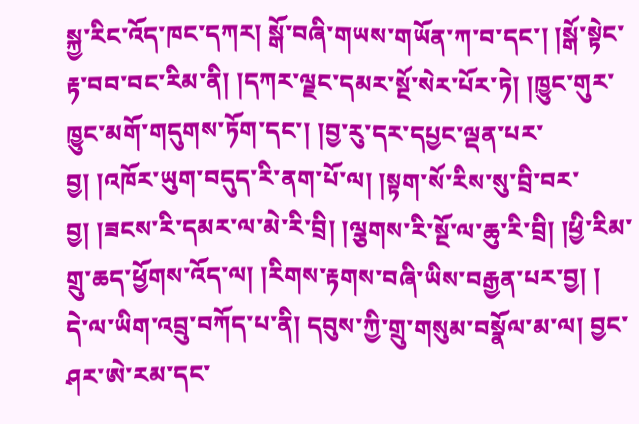སྐྱ་རིང་འོད་ཁང་དཀར། སྒོ་བཞི་གཡས་གཡོན་ཀ་བ་དང་། །སྒོ་སྟེང་རྟ་བབ་བང་རིམ་ནི། །དཀར་ལྗང་དམར་སྔོ་སེར་པོར་ཏེ། །ཁྱུང་གུར་ཁྱུང་མགོ་གདུགས་ཏོག་དང་། །བྱ་རུ་དར་དཔྱང་ལྡན་པར་བྱ། །འཁོར་ཡུག་བདུད་རི་ནག་པོ་ལ། །སྟག་སོ་རིས་སུ་བྲི་བར་བྱ། །ཟངས་རི་དམར་ལ་མེ་རི་བྲི། །ལྕགས་རི་སྔོ་ལ་ཆུ་རི་བྲི། །ཕྱི་རིམ་གྲུ་ཆད་ཕྱོགས་འོད་ལ། །རིགས་རྟགས་བཞི་ཡིས་བརྒྱན་པར་བྱ། །
དེ་ལ་ཡིག་འབྲུ་བཀོད་པ་ནི། དབུས་ཀྱི་གྲུ་གསུམ་བསྣོལ་མ་ལ། བྱང་ཤར་ཨེ་རམ་དང་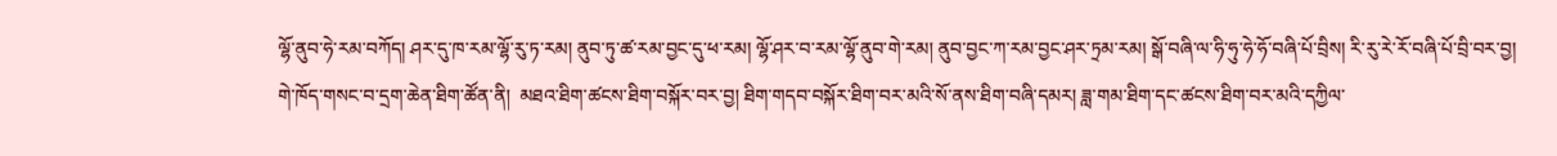ལྷོ་ནུབ་ཧེ་རམ་བཀོད། ཤར་དུ་ཁ་རམ་ལྷོ་རུ་ཏ་རམ། ནུབ་ཏུ་ཚ་རམ་བྱང་དུ་ཕ་རམ། ལྷོ་ཤར་བ་རམ་ལྷོ་ནུབ་གེ་རམ། ནུབ་བྱང་ཀ་རམ་བྱང་ཤར་ཏྲམ་རམ། སྒོ་བཞི་ལ་ཧི་ཧུ་ཧེ་ཧོ་བཞི་པོ་བྲིས། རི་རུ་རེ་རོ་བཞི་པོ་བྲི་བར་བྱ།
གེ་ཁོད་གསང་བ་དྲག་ཆེན་ཐིག་ཚོན་ནི།  མཐའ་ཐིག་ཚངས་ཐིག་བསྐོར་བར་བྱ། ཐིག་གདབ་བསྐོར་ཐིག་བར་མའི་སོ་ནས་ཐིག་བཞི་དམར། ཟླ་གམ་ཐིག་དང་ཚངས་ཐིག་བར་མའི་དཀྱིལ་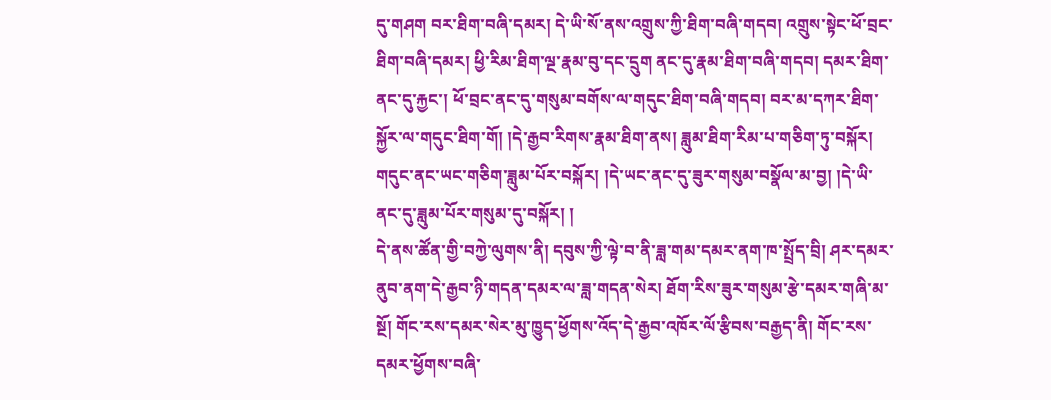དུ་གཤག བར་ཐིག་བཞི་དམར། དེ་ཡི་སོ་ནས་འགྲུས་ཀྱི་ཐིག་བཞི་གདབ། འགྲུས་སྟེང་ཕོ་བྲང་ཐིག་བཞི་དམར། ཕྱི་རིམ་ཐིག་ལྔ་རྣམ་བུ་དང་དྲུག ནང་དུ་རྣམ་ཐིག་བཞི་གདབ། དམར་ཐིག་ནང་དུ་རྐྱང་། ཕོ་བྲང་ནང་དུ་གསུམ་བགོས་ལ་གདུང་ཐིག་བཞི་གདབ། བར་མ་དཀར་ཐིག་སྐྱོར་ལ་གདུང་ཐིག་གོ། །དེ་རྒྱབ་རིགས་རྣམ་ཐིག་ནས། ཟླུམ་ཐིག་རིམ་པ་གཅིག་ཏུ་བསྐོར། གདུང་ནང་ཡང་གཅིག་ཟླུམ་པོར་བསྐོར། །དེ་ཡང་ནང་དུ་ཟུར་གསུམ་བསྣོལ་མ་བྱ། །དེ་ཡི་ནང་དུ་ཟླུམ་པོར་གསུམ་དུ་བསྐོར། །
དེ་ནས་ཚོན་གྱི་བཀྱེ་ལུགས་ནི། དབུས་ཀྱི་ལྟེ་བ་ནི་ཟླ་གམ་དམར་ནག་ཁ་སྤྲོད་བྲི། ཤར་དམར་ནུབ་ནག་དེ་རྒྱབ་ཉི་གདན་དམར་ལ་ཟླ་གདན་སེར། ཐོག་རིས་ཟུར་གསུམ་རྩེ་དམར་གཞི་མ་སྔོ། གོང་རས་དམར་སེར་མུ་ཁྱུད་ཕྱོགས་འོད་དེ་རྒྱབ་འཁོར་ལོ་རྩིབས་བརྒྱད་ནི། གོང་རས་དམར་ཕྱོགས་བཞི་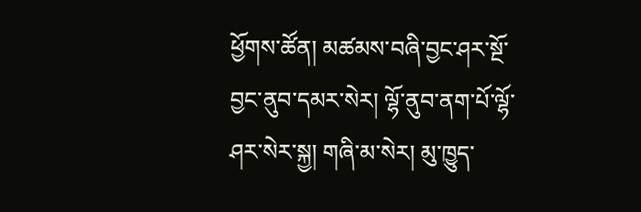ཕྱོགས་ཚོན། མཚམས་བཞི་བྱང་ཤར་སྔོ་བྱང་ནུབ་དམར་སེར། ལྷོ་ནུབ་ནག་པོ་ལྷོ་ཤར་སེར་སྐྱ། གཞི་མ་སེར། མུ་ཁྱུད་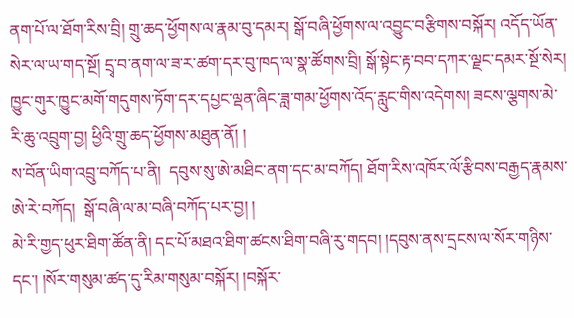ནག་པོ་ལ་ཐོག་རིས་བྲི། གྲུ་ཆད་ཕྱོགས་ལ་རྣམ་བུ་དམར། སྒོ་བཞི་ཕྱོགས་ལ་འབྱུང་བརྩིགས་བསྐོར། འདོད་ཡོན་སེར་ལ་ཡ་གད་སྔོ། དྲྭ་བ་ནག་ལ་ཟ་ར་ཚག་དར་བུ་ཁད་ལ་སྣ་ཚོགས་བྲི། སྒོ་སྟེང་རྟ་བབ་དཀར་ལྗང་དམར་སྔོ་སེར། ཁྱུང་གུར་ཁྱུང་མགོ་གདུགས་ཏོག་དར་དཔྱང་ལྡན་ཞིང་ཟླ་གམ་ཕྱོགས་འོད་རླུང་གིས་འདེགས། ཟངས་ལྕགས་མེ་རི་ཆུ་འབྲུག་བྱ། ཕྱིའི་གྲུ་ཆད་ཕྱོགས་མཐུན་ནོ། །
ས་བོན་ཡིག་འབྲུ་བཀོད་པ་ནི།  དབུས་སུ་ཨེ་མཐིང་ནག་དང་མ་བཀོད། ཐོག་རིས་འཁོར་ལོ་རྩིབས་བརྒྱད་རྣམས་ཨེ་རེ་བཀོད།  སྒོ་བཞི་ལ་མ་བཞི་བཀོད་པར་བྱ། །
མེ་རི་གྱད་ཕུར་ཐིག་ཚོན་ནི། དང་པོ་མཐའ་ཐིག་ཚངས་ཐིག་བཞི་རུ་གདབ། །དབུས་ནས་དྲངས་ལ་སོར་གཉིས་དང་། །སོར་གསུམ་ཚད་དུ་རིམ་གསུམ་བསྐོར། །བསྐོར་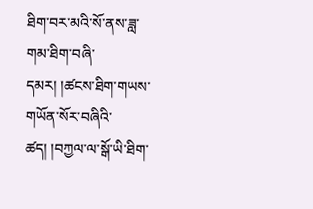ཐིག་བར་མའི་སོ་ནས་ཟླ་གམ་ཐིག་བཞི་དམར། །ཚངས་ཐིག་གཡས་གཡོན་སོར་བཞིའི་ཚད། །བཀྱལ་ལ་སྒོ་ཡི་ཐིག་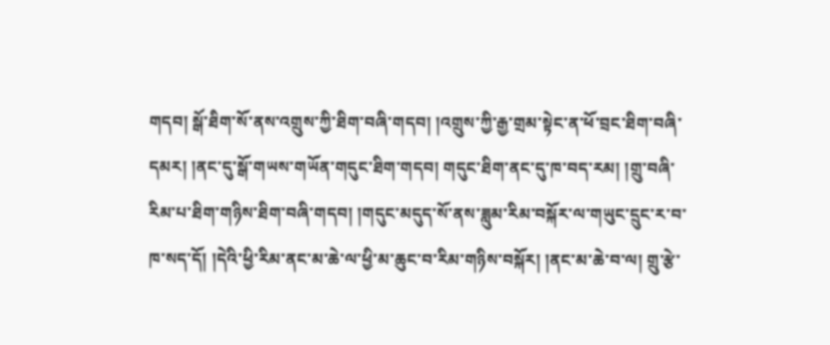གདབ། སྒོ་ཐིག་སོ་ནས་འགྲུས་ཀྱི་ཐིག་བཞི་གདབ། །འགྲུས་ཀྱི་རྒྱ་གྲམ་སྟེང་ན་ཕོ་བྲང་ཐིག་བཞི་དམར། །ནང་དུ་སྒོ་གཡས་གཡོན་གདུང་ཐིག་གདབ། གདུང་ཐིག་ནང་དུ་ཁ་བད་རམ། །གྲུ་བཞི་རིམ་པ་ཐིག་གཉིས་ཐིག་བཞི་གདབ། །གདུང་མདུད་སོ་ནས་ཟླུམ་རིམ་བསྐོར་ལ་གཡུང་དྲུང་ར་བ་ཁ་སད་དོ། །དེའི་ཕྱི་རིམ་ནང་མ་ཆེ་ལ་ཕྱི་མ་ཆུང་བ་རིམ་གཉིས་བསྐོར། །ནང་མ་ཆེ་བ་ལ། གྲུ་རྩེ་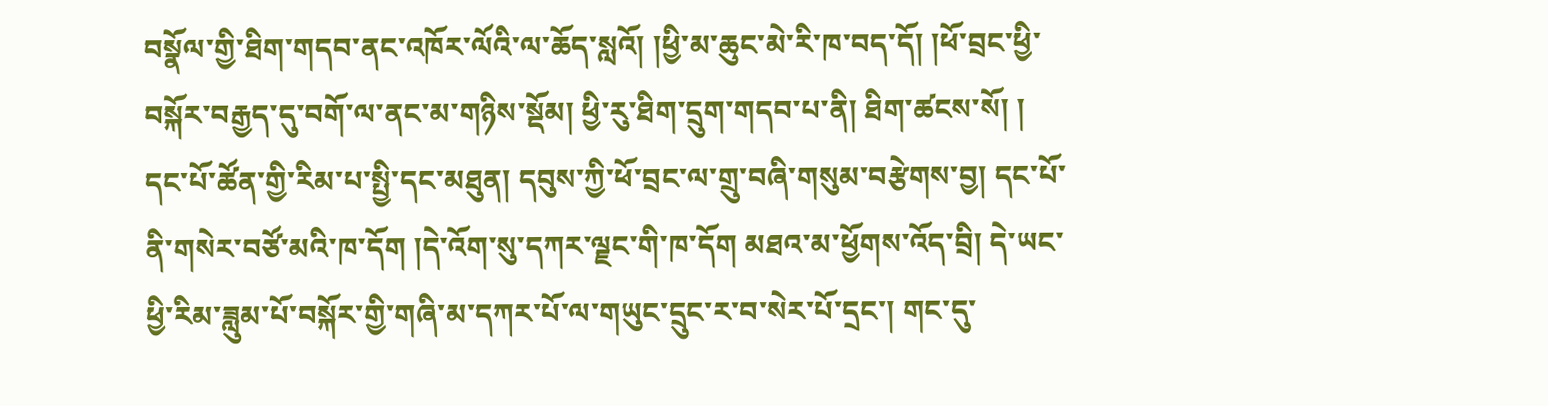བསྣོལ་གྱི་ཐིག་གདབ་ནང་འཁོར་ལོའི་ལ་ཆོད་སླའོ། །ཕྱི་མ་ཆུང་མེ་རི་ཁ་བད་དོ། །ཕོ་བྲང་ཕྱི་བསྐོར་བརྒྱད་དུ་བགོ་ལ་ནང་མ་གཉིས་སྡོམ། ཕྱི་རུ་ཐིག་དྲུག་གདབ་པ་ནི། ཐིག་ཚངས་སོ། །
དང་པོ་ཚོན་གྱི་རིམ་པ་སྤྱི་དང་མཐུན། དབུས་ཀྱི་ཕོ་བྲང་ལ་གྲུ་བཞི་གསུམ་བརྩེགས་བྱ། དང་པོ་ནི་གསེར་བཙོ་མའི་ཁ་དོག །དེ་འོག་སུ་དཀར་ལྗང་གི་ཁ་དོག མཐའ་མ་ཕྱོགས་འོད་བྲི། དེ་ཡང་ཕྱི་རིམ་ཟླུམ་པོ་བསྐོར་གྱི་གཞི་མ་དཀར་པོ་ལ་གཡུང་དྲུང་ར་བ་སེར་པོ་དྲང་། གང་དུ་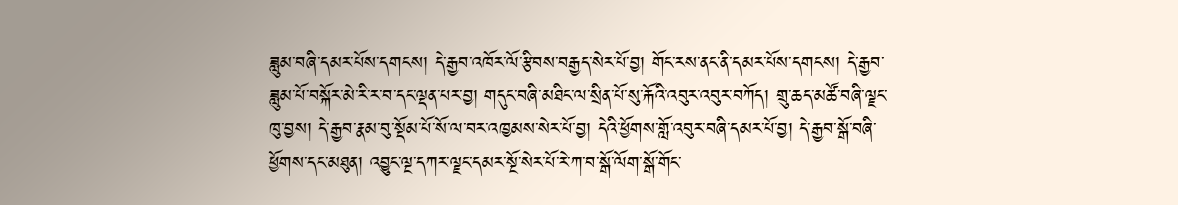ཟླུམ་བཞི་དམར་པོས་དགངས། དེ་རྒྱབ་འཁོར་ལོ་རྩིབས་བརྒྱད་སེར་པོ་བྱ། གོང་རས་ནང་ནི་དམར་པོས་དགངས། དེ་རྒྱབ་ཟླུམ་པོ་བསྐོར་མེ་རི་ར་བ་དང་ལྡན་པར་བྱ། གདུང་བཞི་མཐིང་ལ་སྲིན་པོ་སུ་རྐོའི་འབུར་འབུར་བཀོད། གྲུ་ཆད་མཚོ་བཞི་ལྗང་ཁུ་བྱས། དེ་རྒྱབ་རྣམ་བུ་སྡོམ་པོ་སོ་ལ་བར་འཁྱམས་སེར་པོ་བྱ། དེའི་ཕྱོགས་གློ་འབུར་བཞི་དམར་པོ་བྱ། དེ་རྒྱབ་སྒོ་བཞི་ཕྱོགས་དང་མཐུན། འབྱུང་ལྔ་དཀར་ལྗང་དམར་སྔོ་སེར་པོ་རེ་ཀ་བ་སྒོ་ལོག་སྒོ་གོང་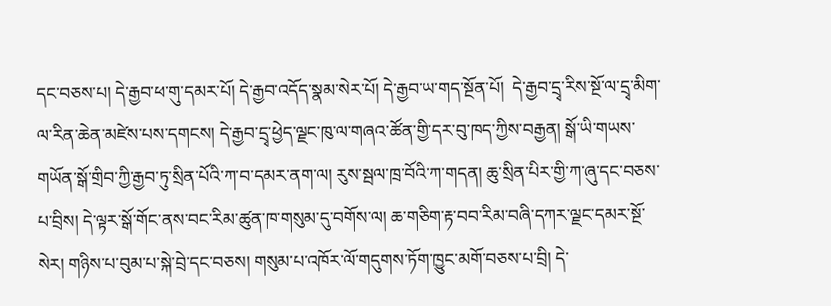དང་བཅས་པ། དེ་རྒྱབ་ཕ་གུ་དམར་པོ། དེ་རྒྱབ་འདོད་སྣམ་སེར་པོ། དེ་རྒྱབ་ཡ་གད་སྔོན་པོ།  དེ་རྒྱབ་དྲྭ་རིས་སྔོ་ལ་དྲྭ་མིག་ལ་རིན་ཆེན་མཛེས་པས་དགངས། དེ་རྒྱབ་དྲྭ་ཕྱེད་ལྗང་ཁུ་ལ་གཞའ་ཚོན་གྱི་དར་བུ་ཁད་ཀྱིས་བརྒྱན། སྒོ་ཡི་གཡས་གཡོན་སྒོ་གྲིབ་ཀྱི་རྒྱབ་ཏུ་སྲིན་པོའི་ཀ་བ་དམར་ནག་ལ། རུས་སྦལ་ཁྲ་བོའི་ཀ་གདན། ཆུ་སྲིན་པིར་གྱི་ཀ་ཞུ་དང་བཅས་པ་བྲིས། དེ་ལྟར་སྒོ་གོང་ནས་བང་རིམ་ཚུན་ཁ་གསུམ་དུ་བགོས་ལ། ཆ་གཅིག་རྟ་བབ་རིམ་བཞི་དཀར་ལྗང་དམར་སྔོ་སེར། གཉིས་པ་བུམ་པ་སྐེ་བྲེ་དང་བཅས། གསུམ་པ་འཁོར་ལོ་གདུགས་ཏོག་ཁྱུང་མགོ་བཅས་པ་བྲི། དེ་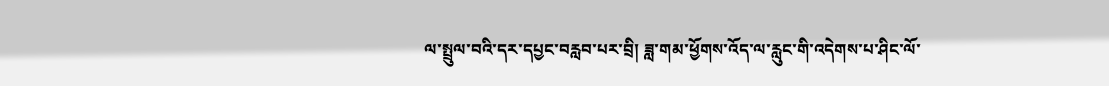ལ་སྤྲུལ་བའི་དར་དཔྱང་བརླབ་པར་བྲི། ཟླ་གམ་ཕྱོགས་འོད་ལ་རླུང་གི་འདེགས་པ་ཤིང་ལོ་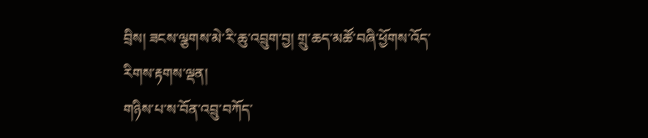བྲིས། ཟངས་ལྕགས་མེ་རི་ཆུ་འབྲུག་བྱ། གྲུ་ཆད་མཚོ་བཞི་ཕྱོགས་འོད་རིགས་རྟགས་ལྡན།
གཉིས་པ་ས་བོན་འབྲུ་བཀོད་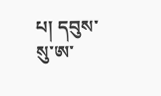པ། དབུས་སུ་ཨ་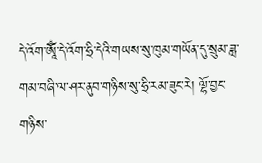དེ་འོག་ཨཱོྃ་དེ་འོག་ཧྲི་དེའི་གཡས་སུ་ཁུམ་གཡོན་དུ་སྲུམ་ཟླ་གམ་བཞི་ལ་ཤར་ནུབ་གཉིས་སུ་ཧྲི་རམ་ཟུང་རེ། ལྷོ་བྱང་གཉིས་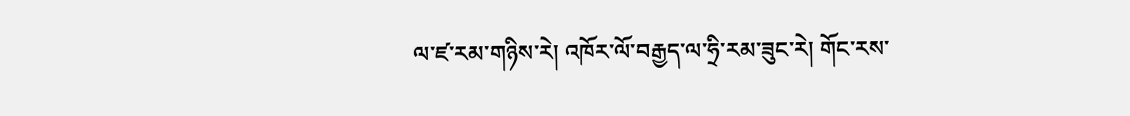ལ་ཛ་རམ་གཉིས་རེ། འཁོར་ལོ་བརྒྱད་ལ་ཧྲི་རམ་ཟུང་རེ། གོང་རས་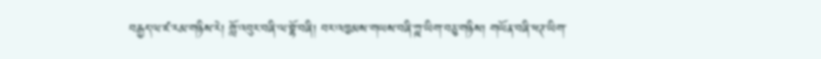བརྒྱད་ལ་ཛ་རམ་གཉིས་རེ། གློ་འབུར་བཞི་ལ་བྷོ་བཞི། བར་འཁྱམས་གཡས་བཞི་ཀྵ་ཡིག་བཅུ་གཉིས། གཡོན་བཞི་ཕཊ་ཡིག་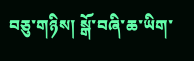བཅུ་གཉིས། སྒོ་བཞི་ཆ་ཡིག་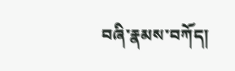བཞི་རྣམས་བཀོད།